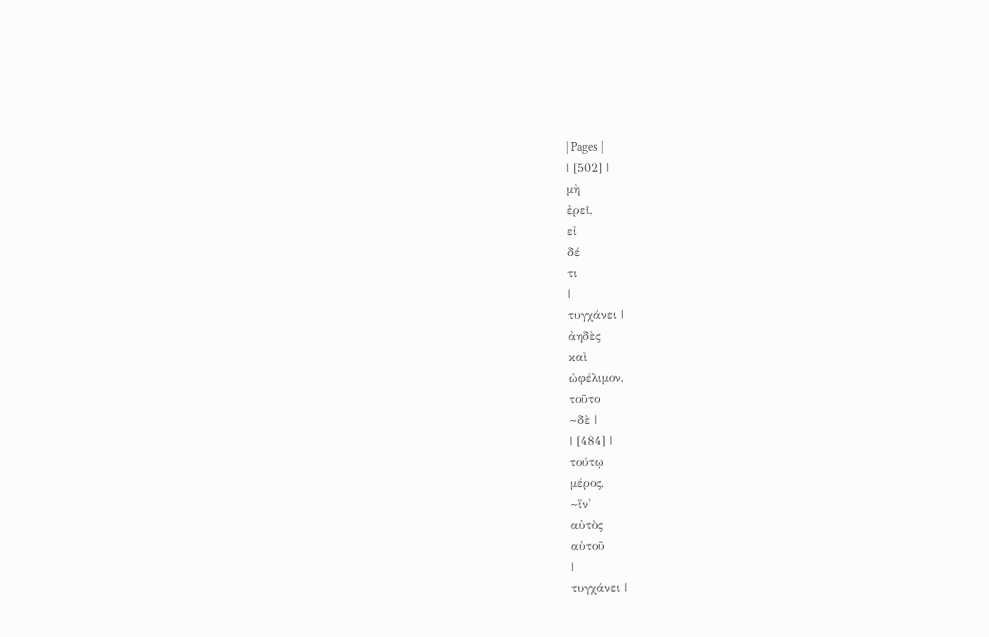| Pages |
| [502] |
μὴ
ἐρεῖ,
εἰ
δέ
τι
|
τυγχάνει |
ἀηδὲς
καὶ
ὠφέλιμον,
τοῦτο
~δὲ |
| [484] |
τούτῳ
μέρος,
~ἵν'
αὐτὸς
αὑτοῦ
|
τυγχάνει |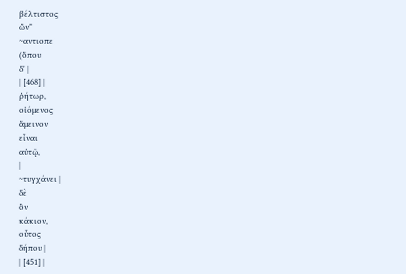βέλτιστος
ὤν"
~αντιοπε
(ὅπου
δ' |
| [468] |
ῥήτωρ,
οἰόμενος
ἄμεινον
εἶναι
αὐτῷ,
|
~τυγχάνει |
δὲ
ὂν
κάκιον,
οὗτος
δήπου |
| [451] |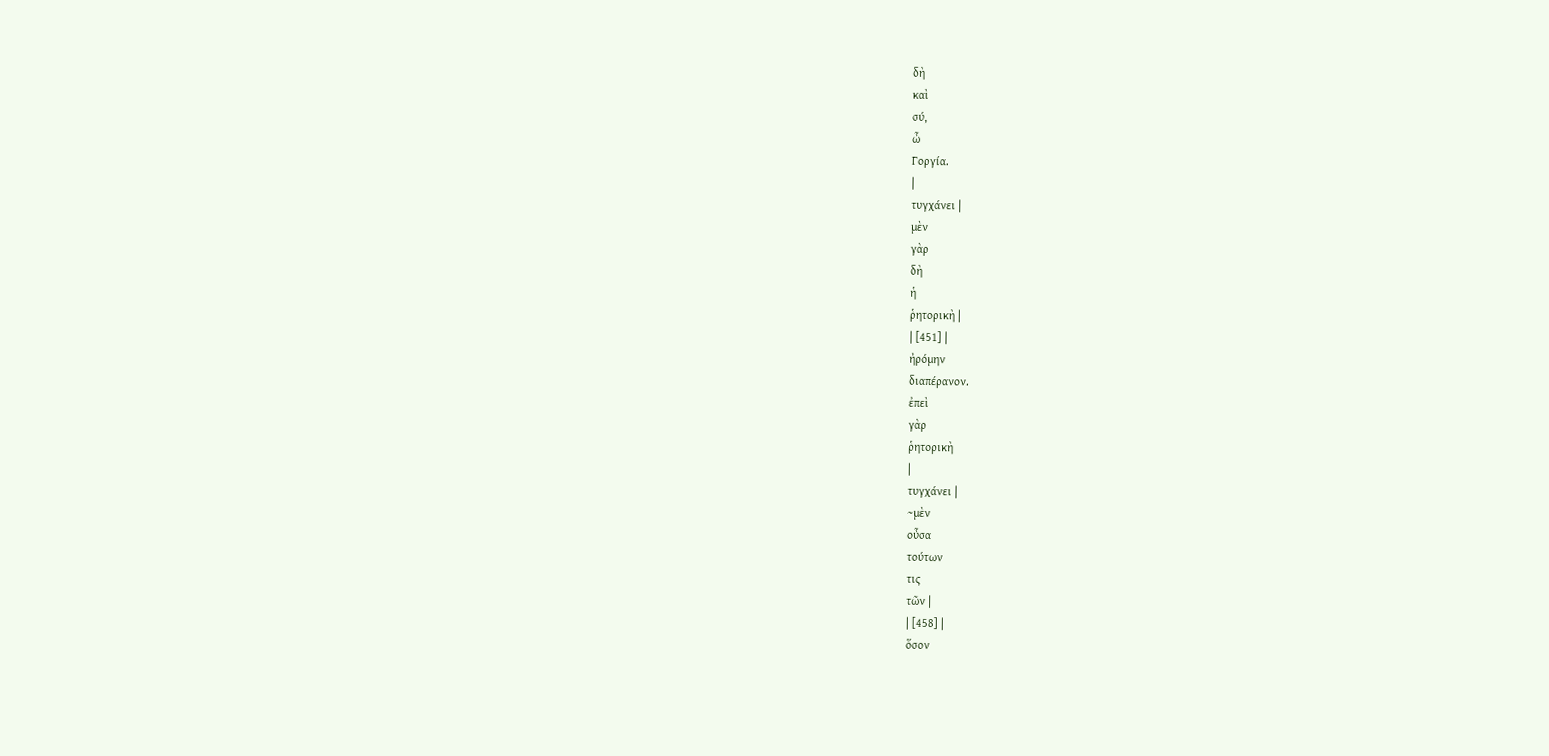δὴ
καὶ
σύ,
ὦ
Γοργία.
|
τυγχάνει |
μὲν
γὰρ
δὴ
ἡ
ῥητορικὴ |
| [451] |
ἠρόμην
διαπέρανον.
ἐπεὶ
γὰρ
ῥητορικὴ
|
τυγχάνει |
~μὲν
οὖσα
τούτων
τις
τῶν |
| [458] |
ὅσον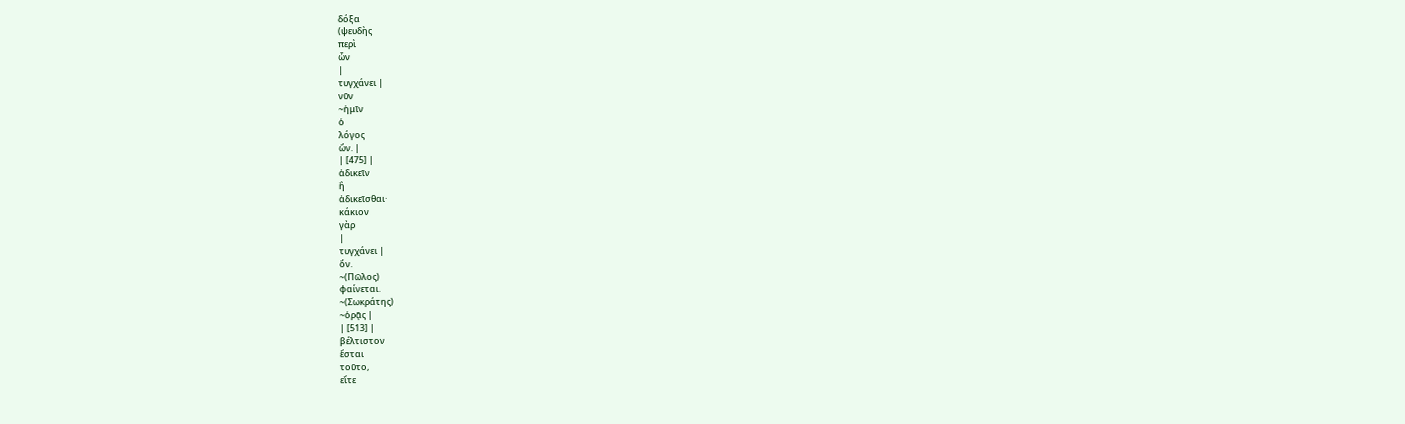δόξα
(ψευδὴς
περὶ
ὧν
|
τυγχάνει |
νῦν
~ἡμῖν
ὁ
λόγος
ὤν. |
| [475] |
ἀδικεῖν
ἢ
ἀδικεῖσθαι·
κάκιον
γὰρ
|
τυγχάνει |
ὄν.
~(Πῶλος)
φαίνεται.
~(Σωκράτης)
~ὁρᾷς |
| [513] |
βέλτιστον
ἔσται
τοῦτο,
εἴτε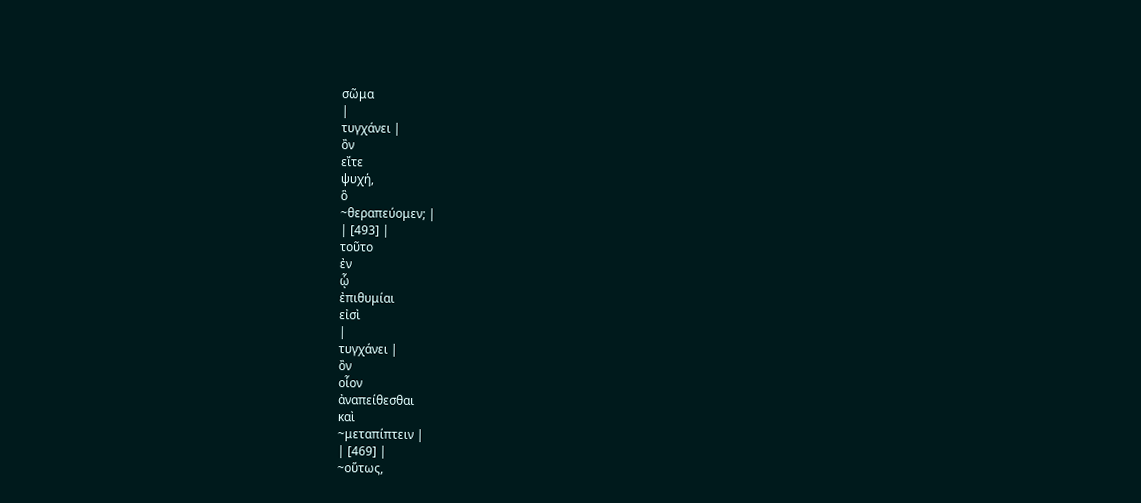σῶμα
|
τυγχάνει |
ὂν
εἴτε
ψυχή,
ὃ
~θεραπεύομεν; |
| [493] |
τοῦτο
ἐν
ᾧ
ἐπιθυμίαι
εἰσὶ
|
τυγχάνει |
ὂν
οἷον
ἀναπείθεσθαι
καὶ
~μεταπίπτειν |
| [469] |
~οὕτως,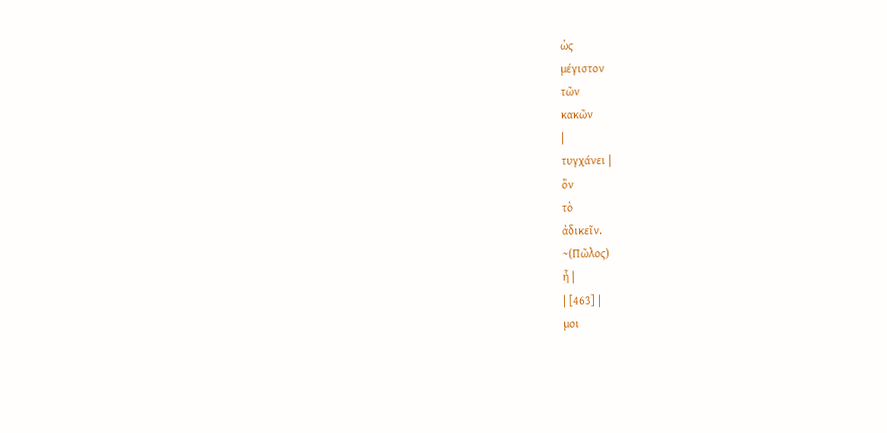ὡς
μέγιστον
τῶν
κακῶν
|
τυγχάνει |
ὂν
τὸ
ἀδικεῖν.
~(Πῶλος)
ἦ |
| [463] |
μοι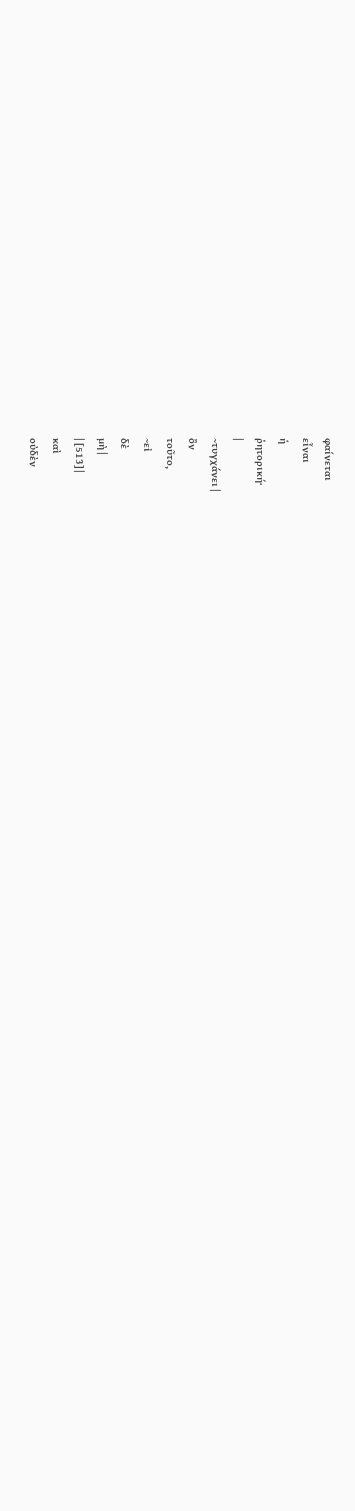φαίνεται
εἶναι
ἡ
ῥητορική·
|
~τυγχάνει |
ὂν
τοῦτο,
~εἰ
δὲ
μὴ |
| [513] |
καὶ
οὐδὲν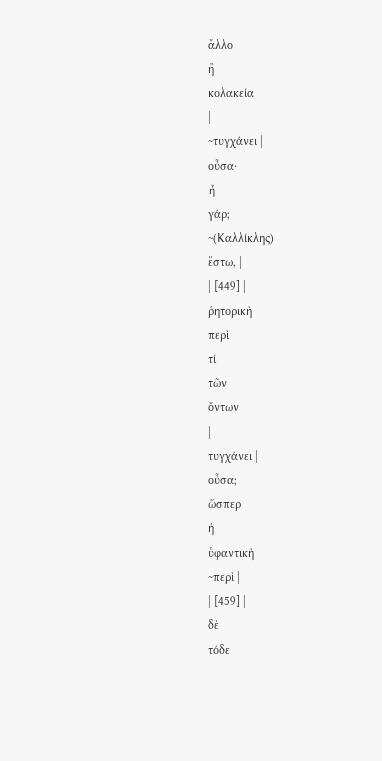ἄλλο
ἢ
κολακεία
|
~τυγχάνει |
οὖσα·
ἦ
γάρ;
~(Καλλίκλης)
ἔστω, |
| [449] |
ῥητορικὴ
περὶ
τί
τῶν
ὄντων
|
τυγχάνει |
οὖσα;
ὥσπερ
ἡ
ὑφαντικὴ
~περὶ |
| [459] |
δὲ
τόδε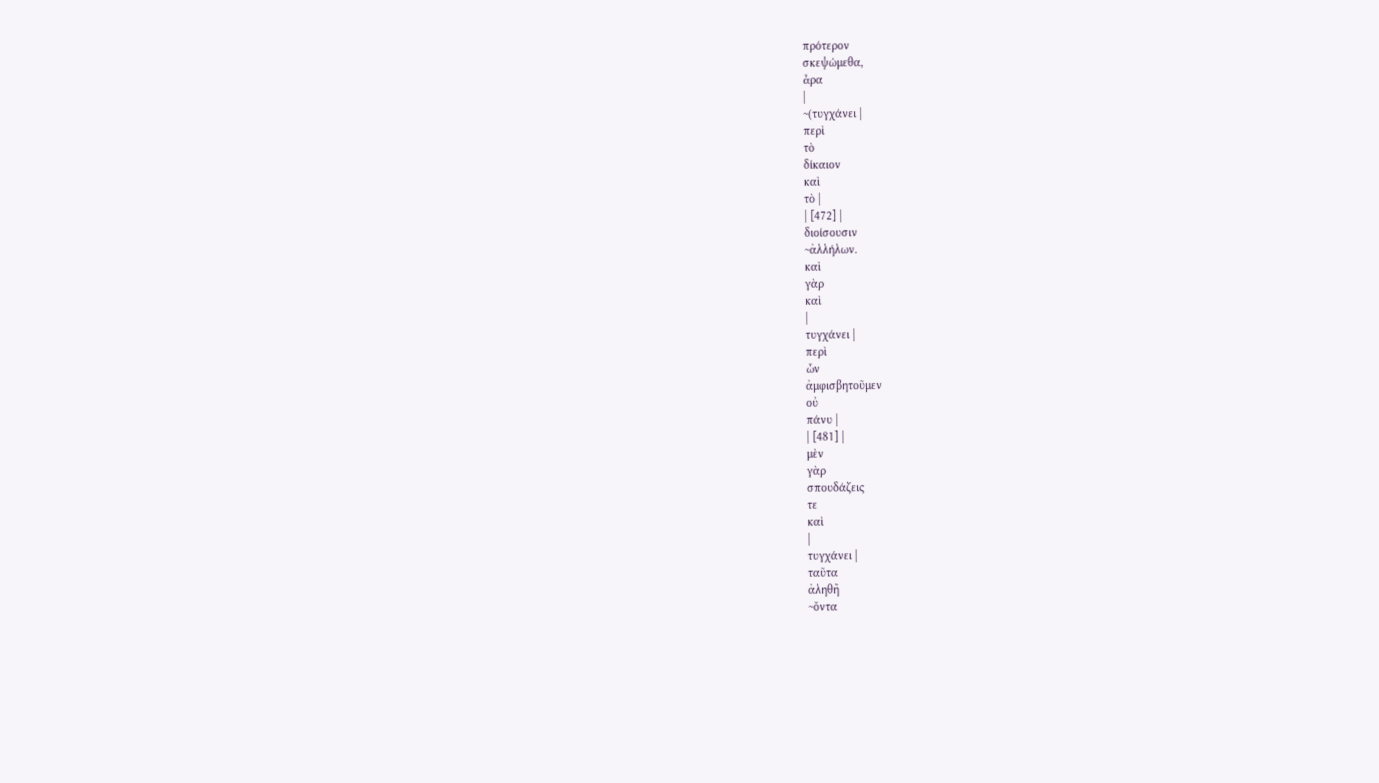πρότερον
σκεψώμεθα,
ἆρα
|
~(τυγχάνει |
περὶ
τὸ
δίκαιον
καὶ
τὸ |
| [472] |
διοίσουσιν
~ἀλλήλων.
καὶ
γὰρ
καὶ
|
τυγχάνει |
περὶ
ὧν
ἀμφισβητοῦμεν
οὐ
πάνυ |
| [481] |
μὲν
γὰρ
σπουδάζεις
τε
καὶ
|
τυγχάνει |
ταῦτα
ἀληθῆ
~ὄντα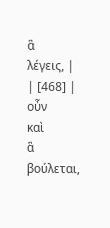ἃ
λέγεις, |
| [468] |
οὖν
καὶ
ἃ
βούλεται,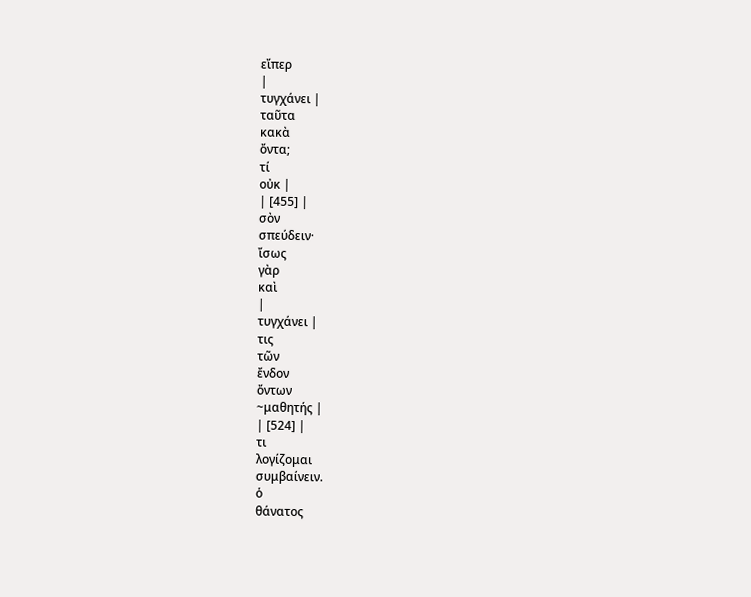εἴπερ
|
τυγχάνει |
ταῦτα
κακὰ
ὄντα;
τί
οὐκ |
| [455] |
σὸν
σπεύδειν·
ἴσως
γὰρ
καὶ
|
τυγχάνει |
τις
τῶν
ἔνδον
ὄντων
~μαθητής |
| [524] |
τι
λογίζομαι
συμβαίνειν.
ὁ
θάνατος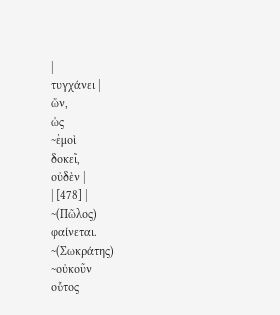|
τυγχάνει |
ὤν,
ὡς
~ἐμοὶ
δοκεῖ,
οὐδὲν |
| [478] |
~(Πῶλος)
φαίνεται.
~(Σωκράτης)
~οὐκοῦν
οὗτος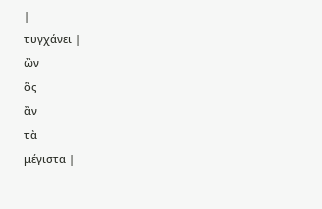|
τυγχάνει |
ὢν
ὃς
ἂν
τὰ
μέγιστα |